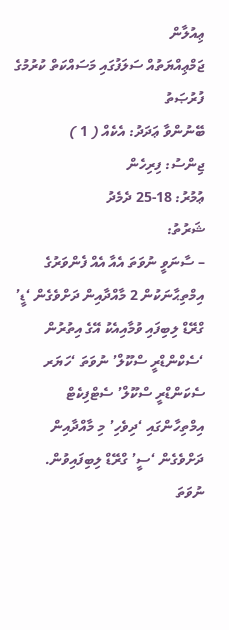ޢިއުލާން
ޖަމްޢިއްޔަތުއް ސަލަފުގައި މަސައްކަތް ކުރުމުގެ ފުރުޞަތު
ބޭނުންވާ ޢަދަދު: އެކެއް ( 1 )
ޖިންސު: ފިރިހެން
ޢުމުރު: 18-25 ދެމެދު
ޝަރުތު:
– ސާނަވީ ނުވަތަ އެއާ އެއް ފެންވަރުގެ އިމްތިޙާނަކުން 2 މާއްދާއިން ދަށްވެގެން ‘ޑީ’ ގްރޭޑް ލިބިފައި ވުމާއިއެކު އޭގެ އިތުރުން ‘ސެކްންޑްރީ ސްކޫލް’ ނުވަތަ ‘ހަޔަރ ސެކަންޑްރީ ސްކޫލް’ ސެޓްފިކެޓް އިމްތިހާންގައި ‘ދިވެހި’ މި މާއްދާއިން ދަށްވެގެން ‘ސީ’ ގްރޭޑް ލިބިފައިވުން.
ނުވަތަ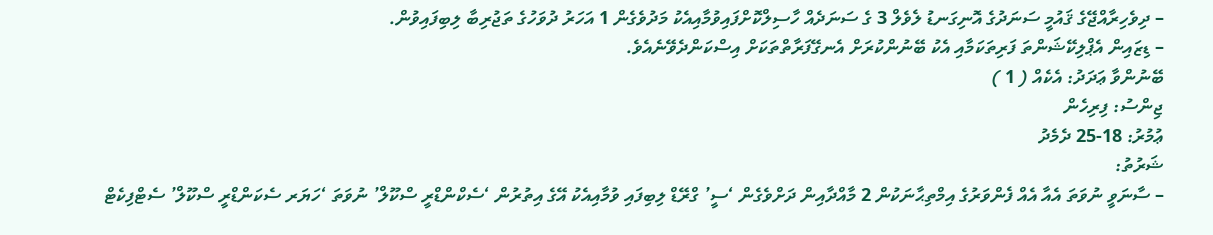– ދިވެހިރާއްޖޭގެ ޤައުމީ ސަނަދުގެ އޮނިގަނޑު ލެވެލް 3 ގެ ސަނަދެއް ހާސިލްކޮށްފައިވުމާއިއެކު މަދުވެގެން 1 އަހަރު ދުވަހުގެ ތަޖުރިބާ ލިބިފައިވުން.
– ޑިޒައިން އެޕްލިކޭޝަންތަ ފަރިތަކަމާއި އެކު ބޭނުންކުރަށް އެނގޭފަރާތްތަކަށް އިސްކަންދެވޭނެއެވެ.
ބޭނުންވާ ޢަދަދު: އެކެއް ( 1 )
ޖިންސު: ފިރިހެން
ޢުމުރު: 18-25 ދެމެދު
ޝަރުތު:
– ސާނަވީ ނުވަތަ އެއާ އެއް ފެންވަރުގެ އިމްތިޙާނަކުން 2 މާއްދާއިން ދަށްވެގެން ‘ސީ’ ގްރޭޑް ލިބިފައި ވުމާއިއެކު އޭގެ އިތުރުން ‘ސެކްންޑްރީ ސްކޫލް’ ނުވަތަ ‘ހަޔަރ ސެކަންޑްރީ ސްކޫލް’ ސެޓްފިކެޓް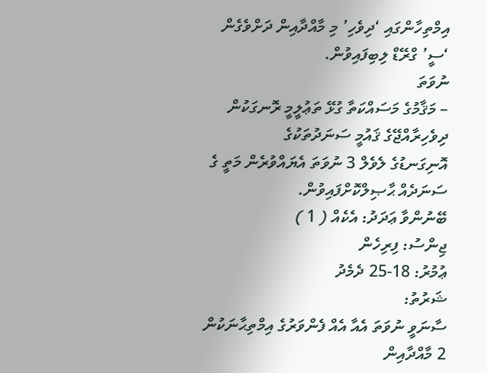އިމްތިހާންގައި ‘ދިވެހި’ މި މާއްދާއިން ދަށްވެގެން ‘ސީ’ ގްރޭޑް ލިބިފައިވުން.
ނުވަތަ
– މަޤާމުގެ މަސައްކަތާ ގުޅޭ ތަޢުލީމީ ރޮނގަކުން ދިވެހިރާއްޖޭގެ ޤައުމީ ސަނަދުތަކުގެ
އޮނިގަނޑުގެ ލެވެލް 3 ނުވަތަ އެޔައްވުރެން މަތީ ގެ ސަނަދެއް ޙާޞިލްކޮށްފައިވުން.
ބޭނުންވާ ޢަދަދު: އެކެއް ( 1 )
ޖިންސު: ފިރިހެން
ޢުމުރު: 18-25 ދެމެދު
ޝަރުތު:
ސާނަވީ ނުވަތަ އެއާ އެއް ފެންވަރުގެ އިމްތިޙާނަކުން 2 މާއްދާއިން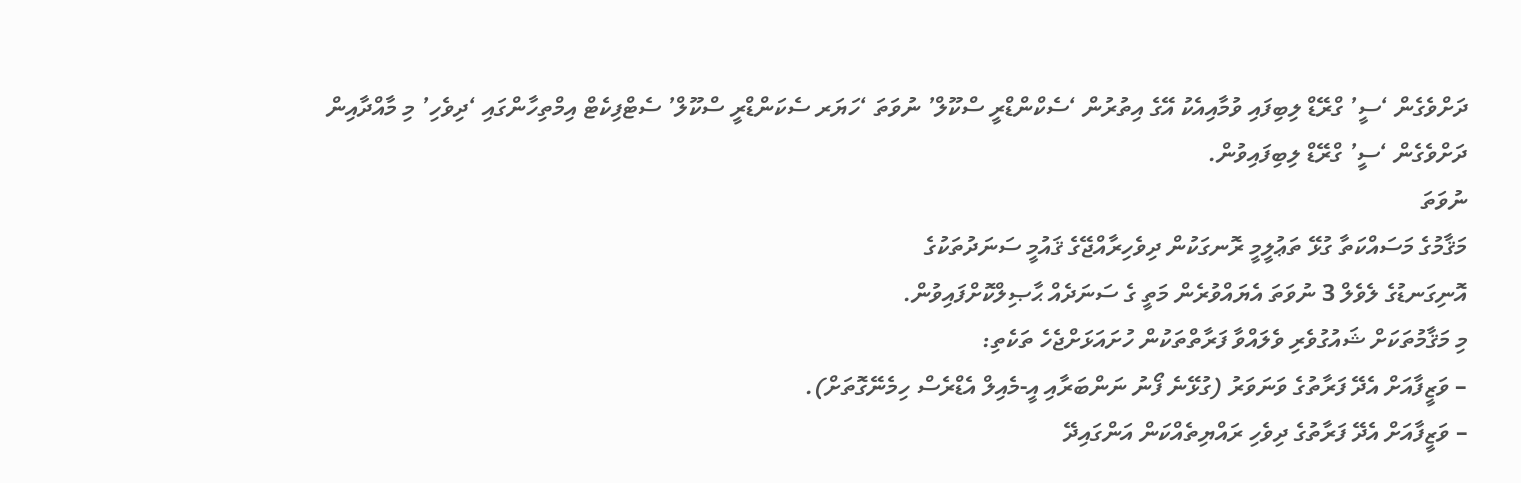ދަށްވެގެން ‘ސީ’ ގްރޭޑް ލިބިފައި ވުމާއިއެކު އޭގެ އިތުރުން ‘ސެކްންޑްރީ ސްކޫލް’ ނުވަތަ ‘ހަޔަރ ސެކަންޑްރީ ސްކޫލް’ ސެޓްފިކެޓް އިމްތިހާންގައި ‘ދިވެހި’ މި މާއްދާއިން ދަށްވެގެން ‘ސީ’ ގްރޭޑް ލިބިފައިވުން.
ނުވަތަ
މަޤާމުގެ މަސައްކަތާ ގުޅޭ ތަޢުލީމީ ރޮނގަކުން ދިވެހިރާއްޖޭގެ ޤައުމީ ސަނަދުތަކުގެ
އޮނިގަނޑުގެ ލެވެލް 3 ނުވަތަ އެޔައްވުރެން މަތީ ގެ ސަނަދެއް ޙާޞިލްކޮށްފައިވުން.
މި މަޤާމުތަކަށް ޝައުގުވެރި ވެލައްވާ ފަރާތްތަކުން ހުށައަޅަށްޖެހެ ތަކެތި:
– ވަޒީފާއަށް އެދޭ ފަރާތުގެ ވަނަވަރު (ގުޅޭނެ ފޯނު ނަންބަރާއި އީ-މެއިލް އެޑްރެސް ހިމެނޭގޮތަށް).
– ވަޒީފާއަށް އެދޭ ފަރާތުގެ ދިވެހި ރައްޔިތެއްކަން އަންގައިދޭ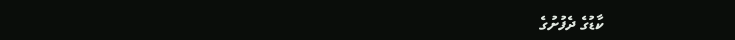ކާޑުގެ ދެފުށުގެ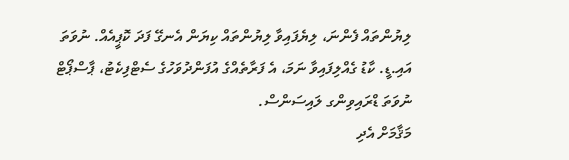ލިޔުންތައް ފެންނަ، ލިޔެފައިވާ ލިޔުންތައް ކިޔަން އެނގޭ ފަދަ ކޮޕީއެއް. ނުވަތަ އައި.ޑީ. ކާޑު ގެއްލިފައިވާ ނަމަ، އެ ފަރާތެއްގެ އުފަންދުވަހުގެ ސެޓްފިކެޓު، ޕާސްޕޯޓް ނުވަތަ ޑްރައިވިންގ ލައިސަންސް.
މަޤާމަށް އެދި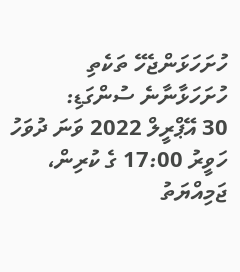ހުށަހަޅަންޖެހޭ ތަކެތި ހުށަހަޅާނާނެ ސުންގަޑި:
30 އޭޕްރީލް 2022 ވަނަ ދުވަހު ހަވީރު 17:00 ގެ ކުރިން، ޖަމިއްޔަތު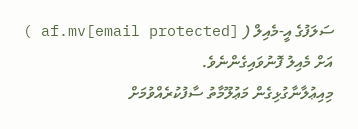ސަލަފުގެ އީ-މެއިލް ( [email protected]af.mv ) އަށް މެއިލު ފޮނުވައިގެންނެވެ.
މިއިޢުލާނާގުޅިގެން މަޢުލޫމާތު ސާފުކުރެއްވުމަށް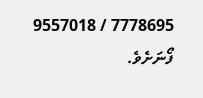7778695 / 9557018 ފޯނަށެވެ.